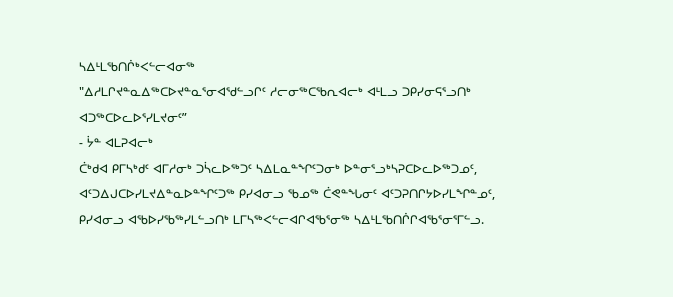ᓴᐃᒻᒪᖃᑎᒌᒃᐸᓪᓕᐊᓂᖅ
"ᐃᓱᒪᒋᔪᓐᓇᐃᖅᑕᐅᔪᓐᓇᕐᓂᐊᖁᓪᓗᒋᑦ ᓱᓕᓂᖅᑕᖃᕆᐊᓕᒃ ᐊᒻᒪᓗ ᑐᑭᓯᓂᕋᕐᓗᑎᒃ ᐊᑐᖅᑕᐅᓚᐅᕐᓯᒪᔪᓂᑦ”
- ᔮᓐ ᐊᒪᕈᐊᓕᒃ
ᑖᒃᑯᐊ ᑭᒥᓴᒃᑯᑦ ᐊᒥᓱᓂᒃ ᑐᓵᓚᐅᖅᑐᑦ ᓴᐃᒪᓇᓐᖏᑦᑐᓂᒃ ᐅᓐᓂᕐᓗᒃᓴᕈᑕᐅᓚᐅᖅᑐᓄᑦ, ᐊᑦᑐᐃᒍᑕᐅᓯᒪᔪᐃᓐᓇᐅᓐᖏᑦᑐᖅ ᑭᓯᐊᓂᓗ ᖃᓄᖅ ᑖᕙᓐᖓᓂᑦ ᐊᑦᑐᕈᑎᒋᔭᐅᓯᒪᖏᓐᓄᑦ, ᑭᓯᐊᓂᓗ ᐊᖃᐅᓯᖃᖅᓯᒪᓪᓗᑎᒃ ᒪᒥᓴᖅᐸᓪᓕᐊᒋᐊᖃᕐᓂᖅ ᓴᐃᒻᒪᖃᑎᒌᒋᐊᖃᕐᓂᕐᒥᓪᓗ.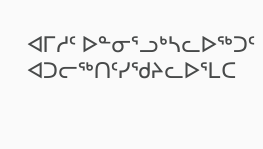ᐊᒥᓱᑦ ᐅᓐᓂᕐᓗᒃᓴᓚᐅᖅᑐᑦ ᐊᑐᓕᖅᑎᑦᓯᖁᔨᓚᐅᕐᒪᑕ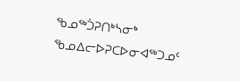ᖃᓄᖅᑑᕈᑎᒃᓴᓂᒃ ᖃᓄᐃᓕᐅᕈᑕᐅᓂᐊᖅᑐᓄᑦ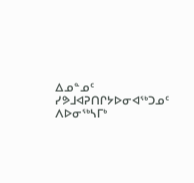ᐃᓄᓐᓄᑦ ᓯᕗᒧᐊᕈᑎᒋᔭᐅᓂᐊᖅᑐᓄᑦ ᐱᐅᓂᖅᓴᒥᒃ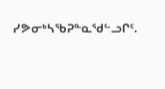ᓯᕗᓂᒃᓴᖃᕈᓐᓇᖁᓪᓗᒋᑦ.